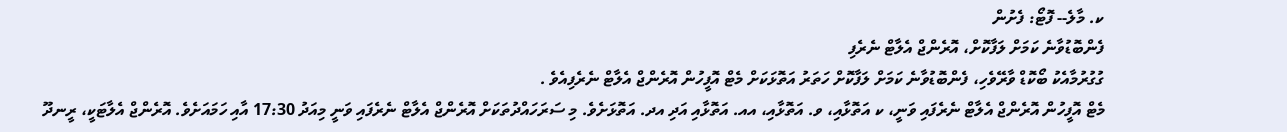ކ. މާލެ-- ފޮޓޯ: ފެށުން
ފެންބޮޑުވާނެ ކަމަށް ލަފާކޮށް، އޮރެންޖް އެލާޓް ނެރެފި
ގުގުރުމާއެކު ބޯކޮޑް ވާރޭވެހި، ފެންބޮޑުވާނެ ކަމަށް ލަފާކޮށް ހަތަރު އަތޮޅަކަށް މެޓް އޮފީހުން އޮރެންޖް އެލާޓް ނެރެފިއެވެ .
މެޓް އޮފީހުން އޮރެންޖް އެލާޓް ނެރެފައި ވަނީ، ކ އަތޮޅާއި، ވ. އަތޮޅާއި، އއ. އަތޮޅާއި އަދި އދ. އަތޮޅަށެވެ. މި ސަރަހައްދުތަކަށް އޮރެންޖް އެލާޓް ނެރެފައި ވަނީ މިއަދު 17:30 އާއި ހަމައަށެވެ. އޮރެންޖް އެލާޓަކީ، ރީނދޫ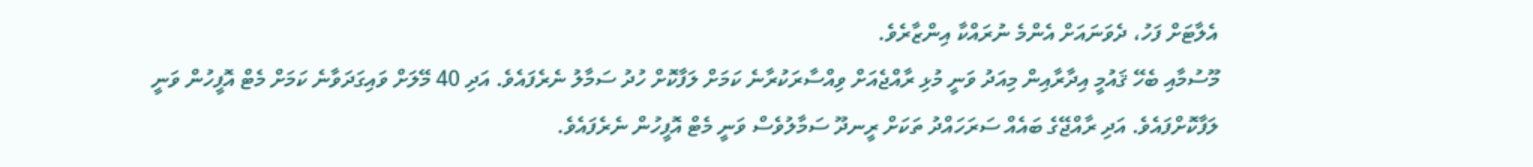އެލާޓަށް ފަހު، ދެވަނައަށް އެންމެ ނުރައްކާ އިންޒާރެވެ.
މޫސުމާއި ބެހޭ ޤައުމީ އިދާރާއިން މިއަދު ވަނީ މުޅި ރާއްޖެއަށް ވިއްސާރަކުރާނެ ކަމަށް ލަފާކޮށް ހުދު ސަމާލު ނެރެފައެވެ. އަދި 40 މޭލަށް ވައިގަދަވާނެ ކަމަށް މެޓް އޮފީހުން ވަނީ ލަފާކޮށްފައެވެ. އަދި ރާއްޖޭގެ ބައެއް ސަރަހައްދު ތަކަށް ރީނދޫ ސަމާލުވެސް ވަނީ މެޓް އޮފީހުން ނެރެފައެވެ.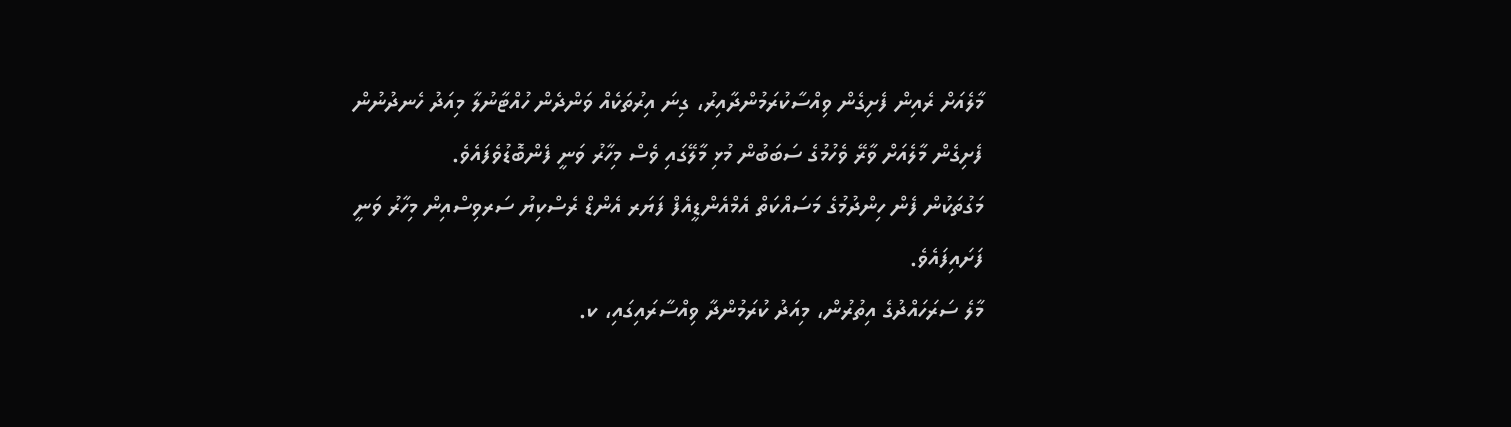މާލެއަށް ރެއިން ފެށިގެން ވިއްސާކުރަމުންދާއިރު، ގިނަ އިރުތަކެއް ވަންދެން ހުއްޓާނުލާ މިއަދު ހެނދުނުން ފެށިގެން މާލެއަށް ވާރޭ ވެހުމުގެ ސަބަބުން މުޅި މާލޭގައި ވެސް މިހާރު ވަނީ ފެންބޮޑުވެފައެވެ.
މަގުތަކުން ފެން ހިންދުމުގެ މަސައްކަތް އެމްއެންޑީއެފް ފަޔަރ އެންޑް ރެސްކިޔު ސަރވިސްއިން މިހާރު ވަނީ ފަށައިފައެވެ.
މާލެ ސަރަހައްދުގެ އިތުރުން، މިއަދު ކުރަމުންދާ ވިއްސާރައިގައި، ކ.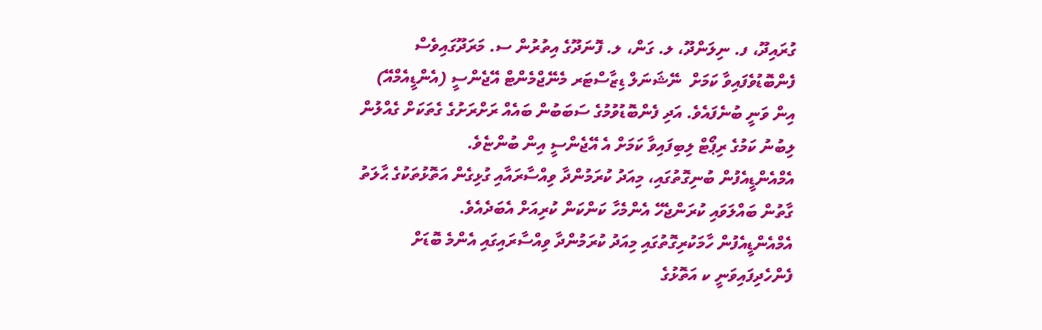ގުރައިދޫ، ފ. ނިލަންދޫ، ލ. ގަން، ލ. ފޮނަދޫގެ އިތުރުން ސ. މަރަދޫގައިވެސް ފެންބޮޑުވެފައިވާ ކަމަށް  ނޭޝަނަލް ޑިޒާސްޓަރ މެނޭޖްމެންޓް އޭޖެންސީ (އެންޑީއެމްއޭ) އިން ވަނީ ބުނެފައެވެ. އަދި ފެންބޮޑުވުމުގެ ސަބަބުން ބައެއް ރަށްރަށުގެ ގެތަކަށް ގެއްލުން ލިބުނު ކަމުގެ ރިޕޯޓް ލިބިފައިވާ ކަމަށް އެ އޭޖެންސީ އިން ބުންޏެވެ.
އެމްއެންޑީއެފުން ބުނިގޮތުގައި، މިއަދު ކުރަމުންދާ ވިއްސާރައާއި ގުޅިގެން އަތޮޅުތަކުގެ ޙާލަތު ގާތުން ބައްލަވައި ކުރަންޖެހޭ އެންމެހާ ކަންކަން ކުރިއަށް އެބަދެއެވެ.
އެމްއެންޑީއެފުން ހާމަކުރިގޮތުގައި މިއަދު ކުރަމުންދާ ވިއްސާރައިގައި އެންމެ ބޮޑަށް ފެންހެދިފައިވަނީ ކ އަތޮޅުގެ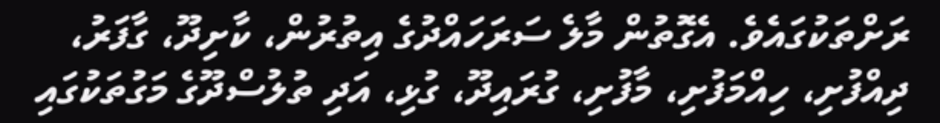ރަށްތަކުގައެވެ. އެގޮތުން މާލެ ސަރަހައްދުގެ އިތުރުން، ކާށިދޫ، ގާފަރު، ދިއްފުށި، ހިއްމަފުށި، މާފުށި، ގުރައިދޫ، ގުޅި، އަދި ތުލުސްދޫގެ މަގުތަކުގައި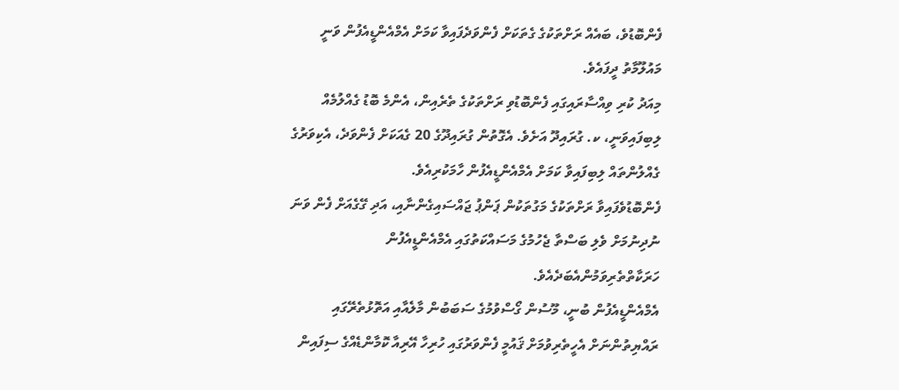ފެންބޮޑުވެ، ބައެއް ރަށްތަކުގެ ގެތަކަށް ފެންވަދެފައިވާ ކަމަށް އެމްއެންޑީއެފުން ވަނީ މައުލޫމާތު ދީފައެވެ.
މިއަދު ކުރި ވިއްސާރައިގައި ފެންބޮޑުވި ރަށްތަކުގެ ތެރެއިން، އެންމެ ބޮޑު ގެއްލުމެއް ލިބިފައިވަނީ، ކ. ގުރައިދޫ އަށެވެ. އެގޮތުން ގުރައިދޫގެ 20 ގެއަކަށް ފެންވަދެ، އެކިވަރުގެ ގެއްލުންތައް ލިބިފައިވާ ކަމަށް އެމްއެންޑީއެފުން ހާމަކުރިއެވެ.
ފެންބޮޑުވެފައިވާ ރަށްތަކުގެ މަގުތަކުން ޕަންޕު ޖައްސައިގެންނާއި، އަދި ގޭގެއަށް ފެން ވަނަ ނުދިނުމަށް ވެލި ބަސްތާ ޖެހުމުގެ މަސައްކަތުގައި އެމްއެންޑީއެފުން ހަރަކާތްތެރިވަމުންއެބަދެއެވެ.
އެމްއެންޑީއެފުން ބުނީ، މޫސުން ގޯސްވުމުގެ ސަބަބުން މާލެއާއި އަތޮޅުތެރޭގައި ރައްޔިތުންނަށް އެހީތެރިވުމަށް ޤައުމީ ފެންވަރުގައި ހުރިހާ އޭރިއާ ކޮމާންޑެއްގެ ސިފައިން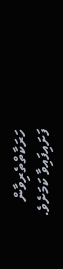ހަރަކާތްތެރިވާން ފަށައިފައިވާ ކަމަށެވެ.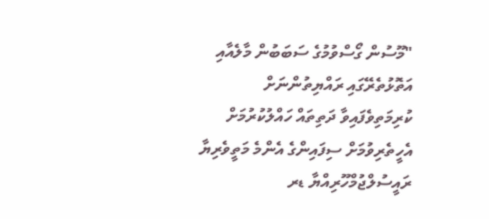"މޫސުން ގޯސްވުމުގެ ސަބަބުން މާލެއާއި އަތޮޅުތެރޭގައި ރައްޔިތުންނަށް ކުރިމަތިވެފައިވާ ދަތިތައް ހައްލުކުރުމަށް އެހީތެރިވުމަށް ސިފައިންގެ އެންމެ މަތީވެރިޔާ ރައީސުލްޖުމްހޫރިއްޔާ ޑރ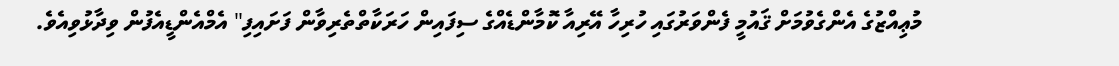މުޢިއްޒުގެ އެންގެވުމަށް ޤައުމީ ފެންވަރުގައި ހުރިހާ އޭރިއާ ކޮމާންޑެއްގެ ސިފައިން ހަރަކާތްތެރިވާން ފަށައިފި" އެމްއެންޑީއެފުން ވިދާޅުވިއެވެ.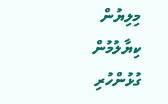މިލިޔުން ކިޔާލުމުން
ގުޅުންހުރި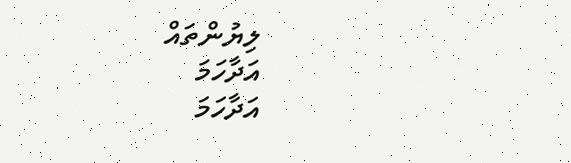ލިޔުންތައް
އަދާހަމަ
އަދާހަމަ